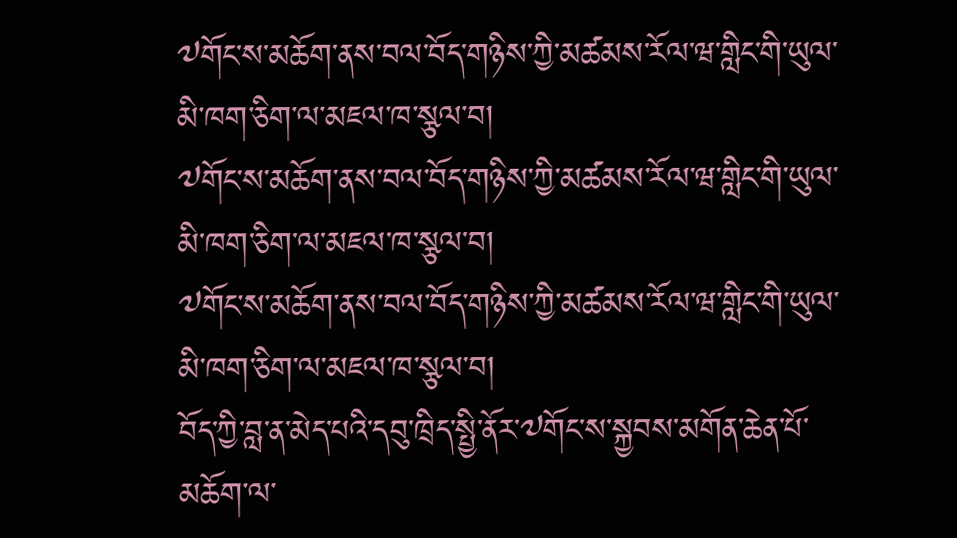༧གོང་ས་མཆོག་ནས་བལ་བོད་གཉིས་ཀྱི་མཚམས་རོལ་ཝ་གླིང་གི་ཡུལ་མི་ཁག་ཅིག་ལ་མཇལ་ཁ་སྩལ་བ།
༧གོང་ས་མཆོག་ནས་བལ་བོད་གཉིས་ཀྱི་མཚམས་རོལ་ཝ་གླིང་གི་ཡུལ་མི་ཁག་ཅིག་ལ་མཇལ་ཁ་སྩལ་བ།
༧གོང་ས་མཆོག་ནས་བལ་བོད་གཉིས་ཀྱི་མཚམས་རོལ་ཝ་གླིང་གི་ཡུལ་མི་ཁག་ཅིག་ལ་མཇལ་ཁ་སྩལ་བ།
བོད་ཀྱི་བླ་ན་མེད་པའི་དབུ་ཁྲིད་སྤྱི་ནོར་༧གོང་ས་སྐྱབས་མགོན་ཆེན་པོ་མཆོག་ལ་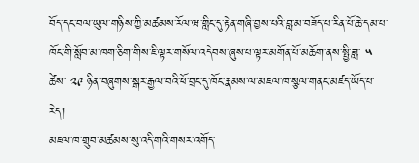བོད་དང་བལ་ཡུལ་གཉིས་ཀྱི་མཚམས་རོལ་ཝ་གླིང་དུ་རྟེན་གཞི་བྱས་པའི་བླ་མ་བཟོད་པ་རིན་པོ་ཆེ་དམ་པ་ཁོང་གི་སློབ་མ་ཁག་ཅིག་གིས་ཇི་ལྟར་གསོལ་འདེབས་ཞུས་པ་ལྟར་མགོན་པོ་མཆོག་ནས་སྤྱི་ཟླ་ ༥ ཚེས་ ༢༩ ཉིན་བཞུགས་སྒར་རྒྱལ་བའི་ཕོ་བྲང་དུ་ཁོང་རྣམས་ལ་མཇལ་ཁ་སྩལ་གནང་མཛད་ཡོད་པ་རེད།
མཇལ་ཁ་གྲུབ་མཚམས་སུ་འདི་གའི་གསར་འགོད་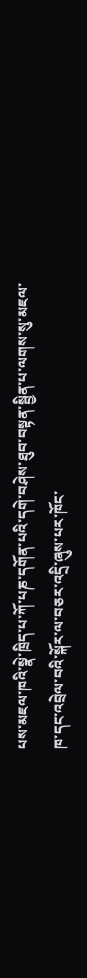པས་མཇལ་ཁའི་སྣེ་ཁྲིད་པ་ཀོ་པཎ་དགོན་པའི་དགེ་བཤེས་ཐུབ་བསྟན་སྦྱིན་པ་ལགས་སུ་མཇལ་ཁ་དང་འབྲེལ་བའི་སྐོར་ལ་བཅར་འདྲི་ཞུས་པར་ཁོང་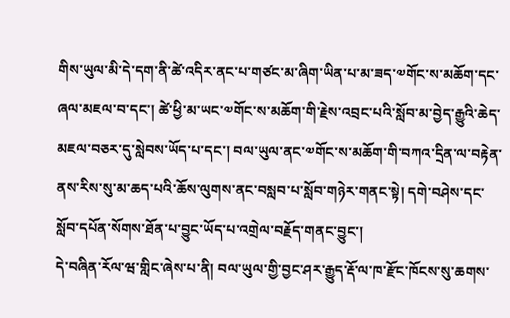གིས་ཡུལ་མི་དེ་དག་ནི་ཚེ་འདིར་ནང་པ་གཙང་མ་ཞིག་ཡིན་པ་མ་ཟད་༧གོང་ས་མཆོག་དང་ཞལ་མཇལ་བ་དང་། ཚེ་ཕྱི་མ་ཡང་༧གོང་ས་མཆོག་གི་རྗེས་འབྲང་པའི་སློབ་མ་བྱེད་རྒྱུའི་ཆེད་མཇལ་བཅར་དུ་སླེབས་ཡོད་པ་དང་། བལ་ཡུལ་ནང་༧གོང་ས་མཆོག་གི་བཀའ་དྲིན་ལ་བརྟེན་ནས་རིས་སུ་མ་ཆད་པའི་ཆོས་ལུགས་ནང་བསླབ་པ་སློབ་གཉེར་གནང་སྟེ། དགེ་བཤེས་དང་སློབ་དཔོན་སོགས་ཐོན་པ་བྱུང་ཡོད་པ་འགྲེལ་བརྗོད་གནང་བྱུང་།
དེ་བཞིན་རོལ་ཝ་གླིང་ཞེས་པ་ནི། བལ་ཡུལ་གྱི་བྱང་ཤར་རྒྱུད་རྡོ་ལ་ཁ་རྫོང་ཁོངས་སུ་ཆགས་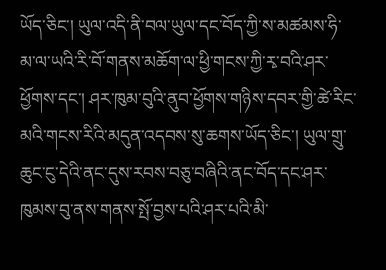ཡོད་ཅིང་། ཡུལ་འདི་ནི་བལ་ཡུལ་དང་བོད་ཀྱི་ས་མཚམས་ཧི་མ་ལ་ཡའི་རི་བོ་གནས་མཆོག་ལ་ཕྱི་གངས་ཀྱི་རྭ་བའི་ཤར་ཕྱོགས་དང་། ཤར་ཁུམ་བུའི་ནུབ་ཕྱོགས་གཉིས་དབར་གྱི་ཚེ་རིང་མའི་གངས་རིའི་མདུན་འདབས་སུ་ཆགས་ཡོད་ཅིང་། ཡུལ་གྲུ་ཆུང་ངུ་དེའི་ནང་དུས་རབས་བཅུ་བཞིའི་ནང་བོད་དང་ཤར་ཁུམས་བུ་ནས་གནས་སྤོ་བྱས་པའི་ཤར་པའི་མི་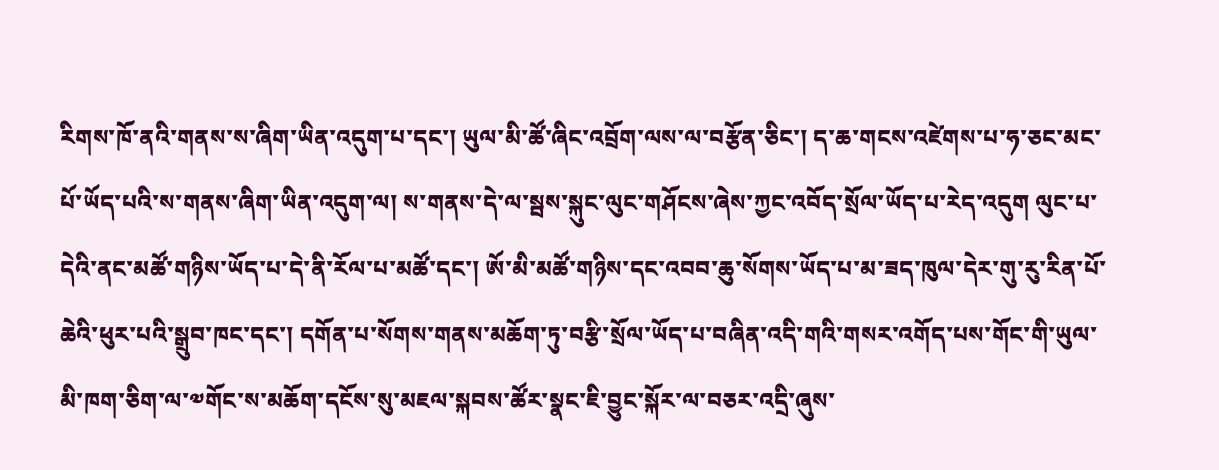རིགས་ཁོ་ནའི་གནས་ས་ཞིག་ཡིན་འདུག་པ་དང་། ཡུལ་མི་ཚོ་ཞིང་འབྲོག་ལས་ལ་བརྩོན་ཅིང་། ད་ཆ་གངས་འཛེགས་པ་ཧ་ཅང་མང་པོ་ཡོད་པའི་ས་གནས་ཞིག་ཡིན་འདུག་ལ། ས་གནས་དེ་ལ་སྦས་སྐུང་ལུང་གཤོངས་ཞེས་ཀྱང་འབོད་སྲོལ་ཡོད་པ་རེད་འདུག ལུང་པ་དེའི་ནང་མཚོ་གཉིས་ཡོད་པ་དེ་ནི་རོལ་པ་མཚོ་དང་། ཨོ་མི་མཚོ་གཉིས་དང་འབབ་ཆུ་སོགས་ཡོད་པ་མ་ཟད་ཁུལ་དེར་གུ་རུ་རིན་པོ་ཆེའི་ཕུར་པའི་སྒྲུབ་ཁང་དང་། དགོན་པ་སོགས་གནས་མཆོག་ཏུ་བརྩི་སྲོལ་ཡོད་པ་བཞིན་འདི་གའི་གསར་འགོད་པས་གོང་གི་ཡུལ་མི་ཁག་ཅིག་ལ་༧གོང་ས་མཆོག་དངོས་སུ་མཇལ་སྐབས་ཚོར་སྣང་ཇི་བྱུང་སྐོར་ལ་བཅར་འདྲི་ཞུས་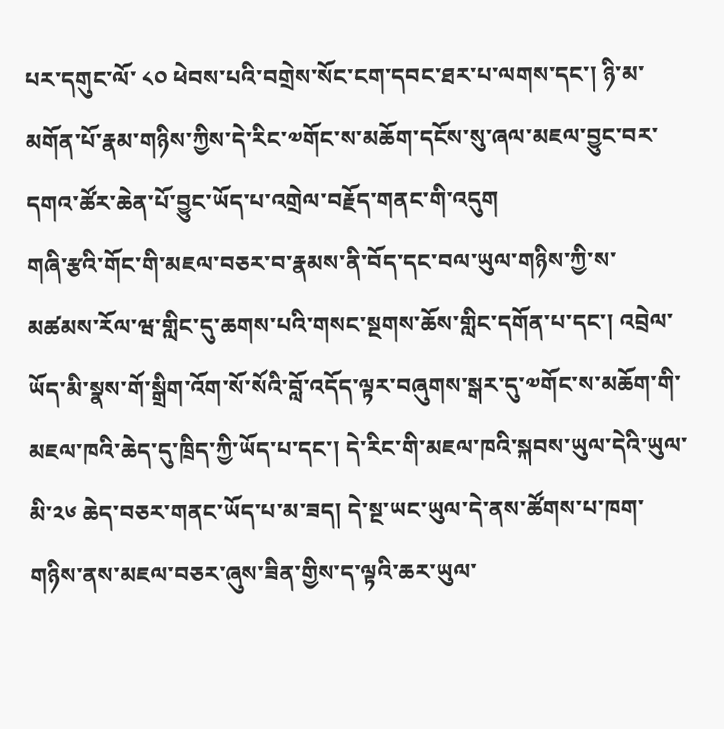པར་དགུང་ལོ་ ༨༠ ཕེབས་པའི་བགྲེས་སོང་ངག་དབང་ཐར་པ་ལགས་དང་། ཉི་མ་མགོན་པོ་རྣམ་གཉིས་ཀྱིས་དེ་རིང་༧གོང་ས་མཆོག་དངོས་སུ་ཞལ་མཇལ་བྱུང་བར་དགའ་ཚོར་ཆེན་པོ་བྱུང་ཡོད་པ་འགྲེལ་བརྗོད་གནང་གི་འདུག
གཞི་རྩའི་གོང་གི་མཇལ་བཅར་བ་རྣམས་ནི་བོད་དང་བལ་ཡུལ་གཉིས་ཀྱི་ས་མཚམས་རོལ་ཝ་གླིང་དུ་ཆགས་པའི་གསང་སྔགས་ཆོས་གླིང་དགོན་པ་དང་། འབྲེལ་ཡོད་མི་སྣས་གོ་སྒྲིག་འོག་སོ་སོའི་བློ་འདོད་ལྟར་བཞུགས་སྒར་དུ་༧གོང་ས་མཆོག་གི་མཇལ་ཁའི་ཆེད་དུ་ཁྲིད་ཀྱི་ཡོད་པ་དང་། དེ་རིང་གི་མཇལ་ཁའི་སྐབས་ཡུལ་དེའི་ཡུལ་མི་༢༦ ཆེད་བཅར་གནང་ཡོད་པ་མ་ཟད། དེ་སྔ་ཡང་ཡུལ་དེ་ནས་ཚོགས་པ་ཁག་གཉིས་ནས་མཇལ་བཅར་ཞུས་ཟིན་གྱིས་ད་ལྟའི་ཆར་ཡུལ་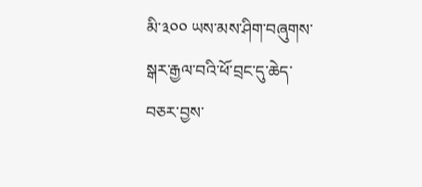མི་༣༠༠ ཡས་མས་ཤིག་བཞུགས་སྒར་རྒྱལ་བའི་ཕོ་བྲང་དུ་ཆེད་བཅར་བྱས་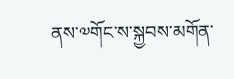ནས་༧གོང་ས་སྐྱབས་མགོན་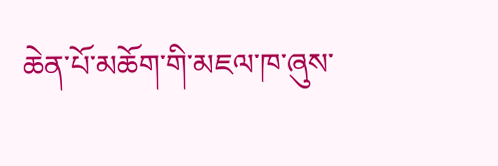ཆེན་པོ་མཆོག་གི་མཇལ་ཁ་ཞུས་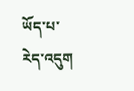ཡོད་པ་རེད་འདུག